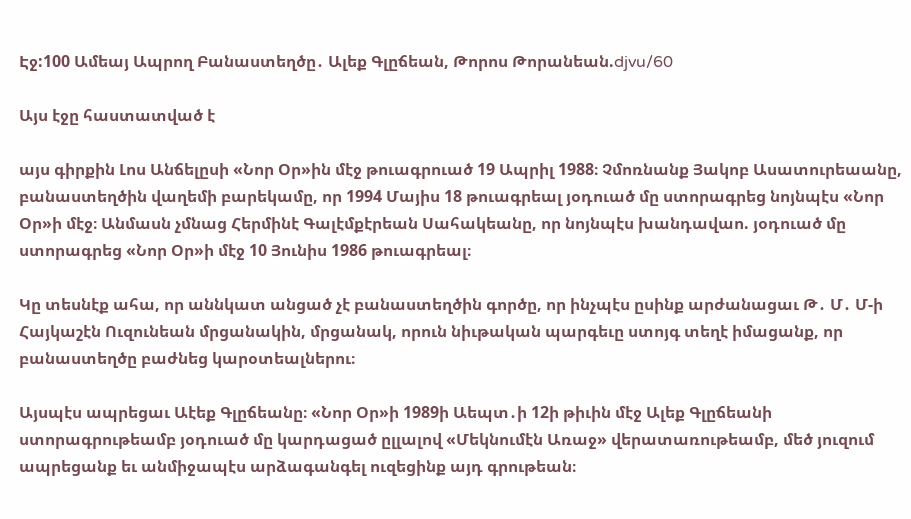Էջ:100 Ամեայ Ապրող Բանաստեղծը․ Ալեք Գլըճեան, Թորոս Թորանեան.djvu/60

Այս էջը հաստատված է

այս գիրքին Լոս Անճելըսի «Նոր Օր»ին մէջ թուագրուած 19 Ապրիլ 1988։ Չմոռնանք Յակոբ Ասատուրեաանը, բանաստեղծին վաղեմի բարեկամը, որ 1994 Մայիս 18 թուագրեալ յօդուած մը ստորագրեց նոյնպէս «Նոր Օր»ի մէջ։ Անմասն չմնաց Հերմինէ Գալէմքէրեան Սահակեանը, որ նոյնպէս խանդավաո. յօդուած մը ստորագրեց «Նոր Օր»ի մէջ 10 Յունիս 1986 թուագրեալ։

Կը տեսնէք ահա, որ աննկատ անցած չէ բանաստեղծին գործը, որ ինչպէս ըսինք արժանացաւ Թ․ Մ․ Մ-ի Հայկաշէն Ուզունեան մրցանակին, մրցանակ, որուն նիւթական պարգեւը ստոյգ տեղէ իմացանք, որ բանաստեղծը բաժնեց կարօտեալներու։

Այսպէս ապրեցաւ Աէեք Գլըճեանը։ «Նոր Օր»ի 1989ի Աեպտ․ի 12ի թիւին մէջ Ալեք Գլըճեանի ստորագրութեամբ յօդուած մը կարդացած ըլլալով «Մեկնումէն Առաջ» վերատառութեամբ, մեծ յուզում ապրեցանք եւ անմիջապէս արձագանգել ուզեցինք այդ գրութեան։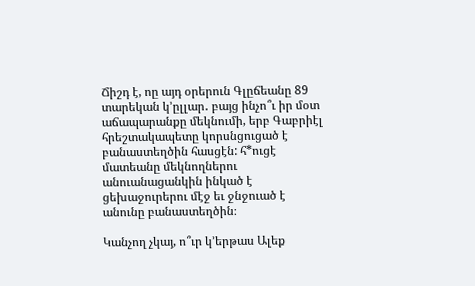Ճիշդ է, ոը այդ օրերուն Գլըճեանը 89 տարեկան կ՚ըլլար․ բայց ինչո՞ւ իր մօտ աճապարանքը մեկնումի, երբ Գաբրիէլ հրեշտակապետը կորսնցուցած է բանաստեղծին հասցէն: հ*ուցէ մատեանը մեկնողներու անուանացանկին ինկած է ցեխաջուրերու մէջ եւ ջնջուած է անունը բանաստեղծին։

Կանչող չկայ, ո՞ւր կ՚երթաս Ալեք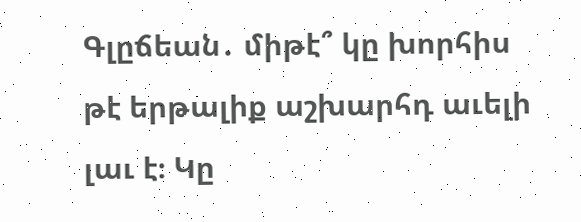Գլըճեան․ միթէ՞ կը խորհիս թէ երթալիք աշխարհդ աւելի լաւ է։ Կը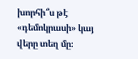խորհի՞ս թէ «դեմոկրասի» կայ վերը տեղ մը։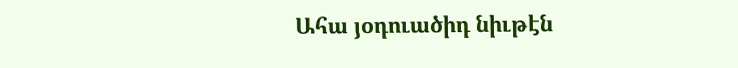Ահա յօդուածիդ նիւթէն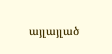այլայլած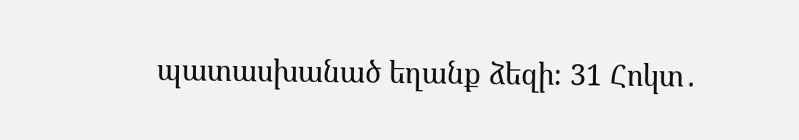պատասխանած եղանք ձեզի։ 31 Հոկտ․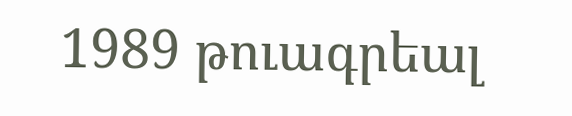1989 թուագրեալ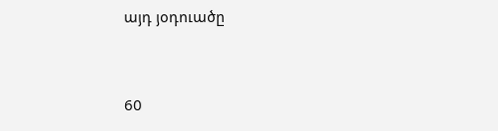այդ յօդուածը


60